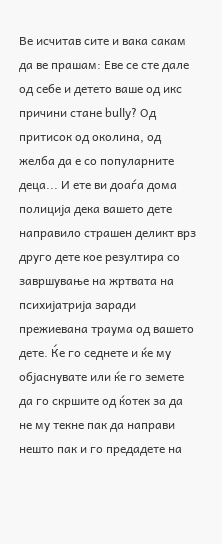Ве исчитав сите и вака сакам да ве прашам: Еве се сте дале од себе и детето ваше од икс причини стане bully? Од притисок од околина, од желба да е со популарните деца... И ете ви доаѓа дома полиција дека вашето дете направило страшен деликт врз друго дете кое резултира со завршување на жртвата на психијатрија заради прежиевана траума од вашето дете. Ќе го седнете и ќе му објаснувате или ќе го земете да го скршите од ќотек за да не му текне пак да направи нешто пак и го предадете на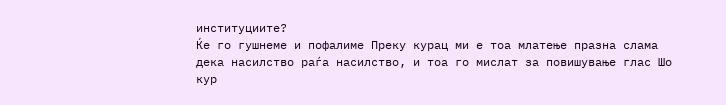институциите?
Ќе го гушнеме и пофалиме Преку курац ми е тоа млатење празна слама дека насилство раѓа насилство, и тоа го мислат за повишување глас Шо кур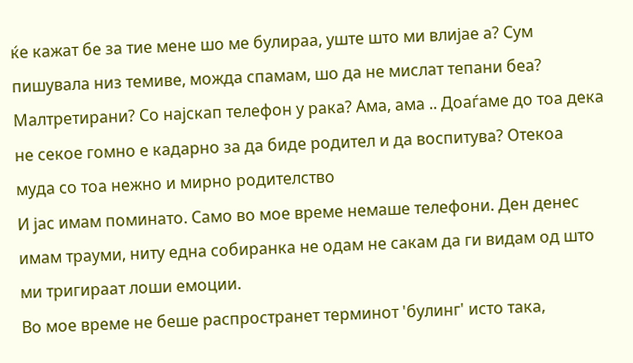ќе кажат бе за тие мене шо ме булираа, уште што ми влијае а? Сум пишувала низ темиве, можда спамам, шо да не мислат тепани беа? Малтретирани? Со најскап телефон у рака? Ама, ама .. Доаѓаме до тоа дека не секое гомно е кадарно за да биде родител и да воспитува? Отекоa муда со тоа нежно и мирно родителство
И јас имам поминато. Само во мое време немаше телефони. Ден денес имам трауми, ниту една собиранка не одам не сакам да ги видам од што ми тригираат лоши емоции.
Во мое време не беше распространет терминот 'булинг' исто така,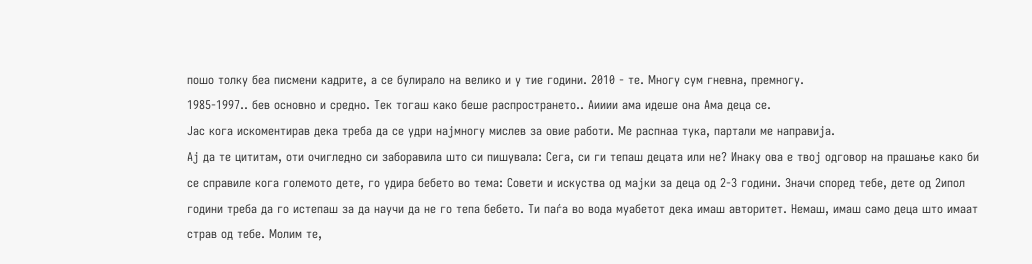пошо толку беа писмени кадрите, а се булирало на велико и у тие години. 2010 - те. Многу сум гневна, премногу.
1985-1997.. бев основно и средно. Тек тогаш како беше распространето.. Аииии ама идеше она Ама деца се.
Јас кога искоментирав дека треба да се удри најмногу мислев за овие работи. Ме распнаа тука, партали ме направија.
Ај да те цититам, оти очигледно си заборавила што си пишувала: Сега, си ги тепаш децата или не? Инаку ова е твој одговор на прашање како би се справиле кога големото дете, го удира бебето во тема: Совети и искуства од мајки за деца од 2-3 години. Значи според тебе, дете од 2ипол години треба да го истепаш за да научи да не го тепа бебето. Ти паѓа во вода муабетот дека имаш авторитет. Немаш, имаш само деца што имаат страв од тебе. Молим те,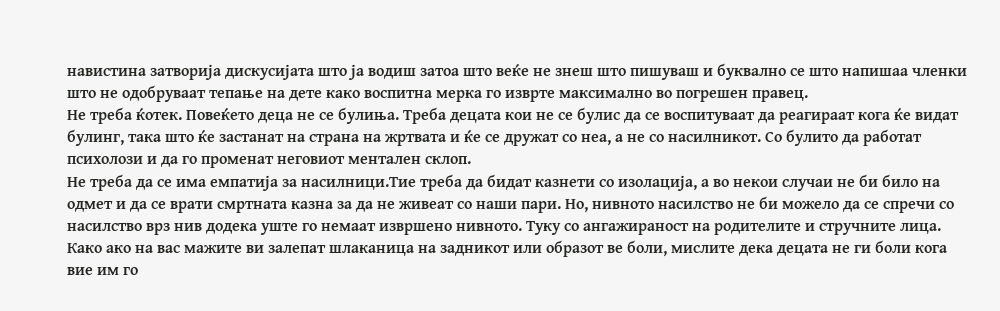навистина затворија дискусијата што ја водиш затоа што веќе не знеш што пишуваш и буквално се што напишаа членки што не одобруваат тепање на дете како воспитна мерка го изврте максимално во погрешен правец.
Не треба ќотек. Повеќето деца не се булиња. Треба децата кои не се булис да се воспитуваат да реагираат кога ќе видат булинг, така што ќе застанат на страна на жртвата и ќе се дружат со неа, а не со насилникот. Со булито да работат психолози и да го променат неговиот ментален склоп.
Не треба да се има емпатија за насилници.Тие треба да бидат казнети со изолација, а во некои случаи не би било на одмет и да се врати смртната казна за да не живеат со наши пари. Но, нивното насилство не би можело да се спречи со насилство врз нив додека уште го немаат извршено нивното. Туку со ангажираност на родителите и стручните лица. Како ако на вас мажите ви залепат шлаканица на задникот или образот ве боли, мислите дека децата не ги боли кога вие им го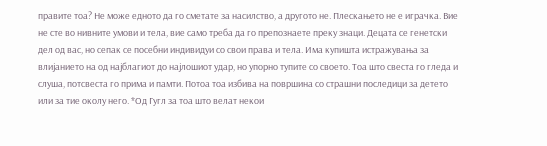правите тоа? Не може едното да го сметате за насилство, а другото не. Плескањето не е играчка. Вие не сте во нивните умови и тела, вие само треба да го препознаете преку знаци. Децата се генетски дел од вас, но сепак се посебни индивидуи со свои права и тела. Има купишта истражувања за влијанието на од најблагиот до најлошиот удар, но упорно тупите со своето. Тоа што свеста го гледа и слуша, потсвеста го прима и памти. Потоа тоа избива на површина со страшни последици за детето или за тие околу него. *Од Гугл за тоа што велат некои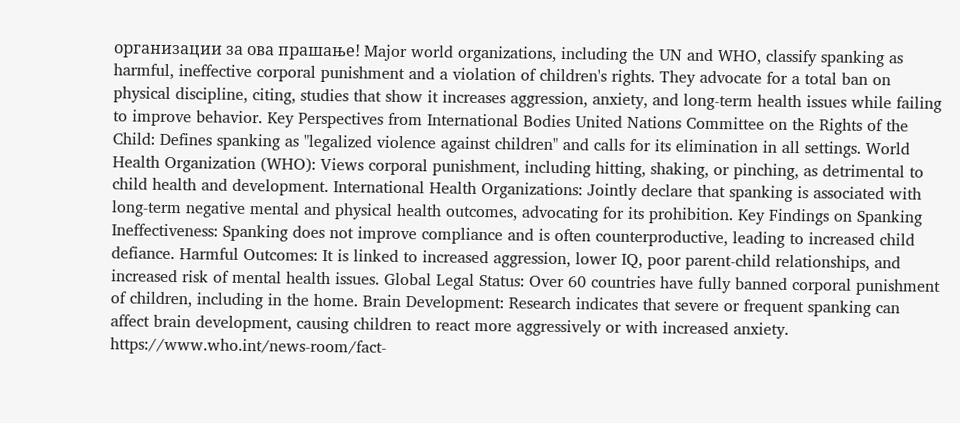организации за ова прашање! Major world organizations, including the UN and WHO, classify spanking as harmful, ineffective corporal punishment and a violation of children's rights. They advocate for a total ban on physical discipline, citing, studies that show it increases aggression, anxiety, and long-term health issues while failing to improve behavior. Key Perspectives from International Bodies United Nations Committee on the Rights of the Child: Defines spanking as "legalized violence against children" and calls for its elimination in all settings. World Health Organization (WHO): Views corporal punishment, including hitting, shaking, or pinching, as detrimental to child health and development. International Health Organizations: Jointly declare that spanking is associated with long-term negative mental and physical health outcomes, advocating for its prohibition. Key Findings on Spanking Ineffectiveness: Spanking does not improve compliance and is often counterproductive, leading to increased child defiance. Harmful Outcomes: It is linked to increased aggression, lower IQ, poor parent-child relationships, and increased risk of mental health issues. Global Legal Status: Over 60 countries have fully banned corporal punishment of children, including in the home. Brain Development: Research indicates that severe or frequent spanking can affect brain development, causing children to react more aggressively or with increased anxiety. https://www.who.int/news-room/fact-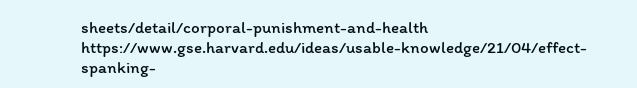sheets/detail/corporal-punishment-and-health https://www.gse.harvard.edu/ideas/usable-knowledge/21/04/effect-spanking-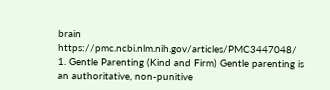brain https://pmc.ncbi.nlm.nih.gov/articles/PMC3447048/ 1. Gentle Parenting (Kind and Firm) Gentle parenting is an authoritative, non-punitive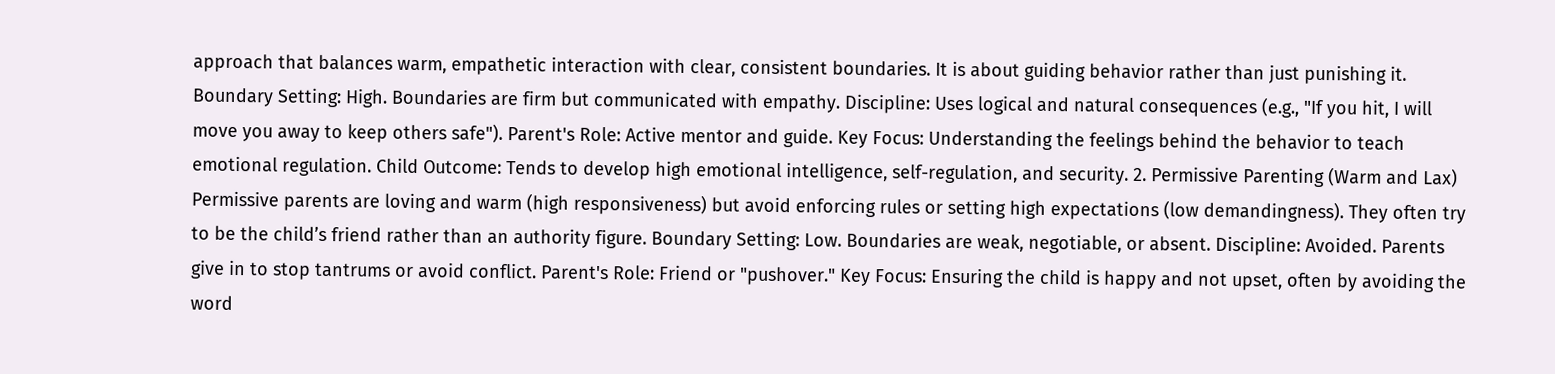approach that balances warm, empathetic interaction with clear, consistent boundaries. It is about guiding behavior rather than just punishing it. Boundary Setting: High. Boundaries are firm but communicated with empathy. Discipline: Uses logical and natural consequences (e.g., "If you hit, I will move you away to keep others safe"). Parent's Role: Active mentor and guide. Key Focus: Understanding the feelings behind the behavior to teach emotional regulation. Child Outcome: Tends to develop high emotional intelligence, self-regulation, and security. 2. Permissive Parenting (Warm and Lax) Permissive parents are loving and warm (high responsiveness) but avoid enforcing rules or setting high expectations (low demandingness). They often try to be the child’s friend rather than an authority figure. Boundary Setting: Low. Boundaries are weak, negotiable, or absent. Discipline: Avoided. Parents give in to stop tantrums or avoid conflict. Parent's Role: Friend or "pushover." Key Focus: Ensuring the child is happy and not upset, often by avoiding the word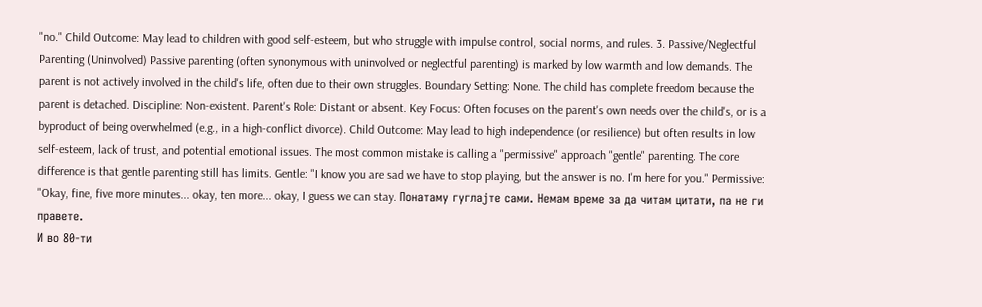"no." Child Outcome: May lead to children with good self-esteem, but who struggle with impulse control, social norms, and rules. 3. Passive/Neglectful Parenting (Uninvolved) Passive parenting (often synonymous with uninvolved or neglectful parenting) is marked by low warmth and low demands. The parent is not actively involved in the child's life, often due to their own struggles. Boundary Setting: None. The child has complete freedom because the parent is detached. Discipline: Non-existent. Parent's Role: Distant or absent. Key Focus: Often focuses on the parent's own needs over the child's, or is a byproduct of being overwhelmed (e.g., in a high-conflict divorce). Child Outcome: May lead to high independence (or resilience) but often results in low self-esteem, lack of trust, and potential emotional issues. The most common mistake is calling a "permissive" approach "gentle" parenting. The core difference is that gentle parenting still has limits. Gentle: "I know you are sad we have to stop playing, but the answer is no. I'm here for you." Permissive: "Okay, fine, five more minutes... okay, ten more... okay, I guess we can stay. Понатаму гуглајте сами. Немам време за да читам цитати, па не ги правете.
И во 80-ти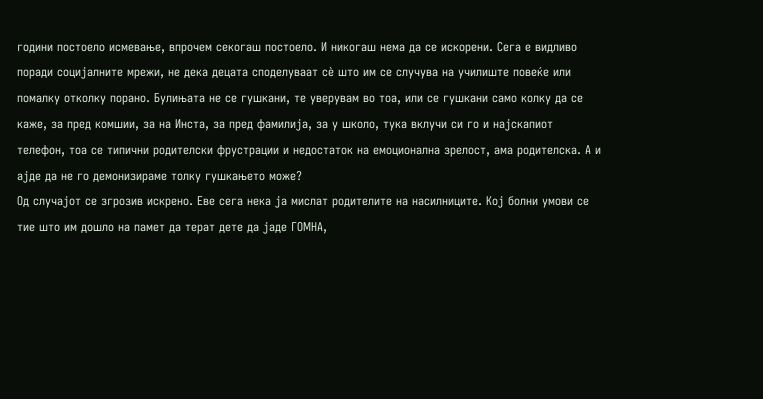години постоело исмевање, впрочем секогаш постоело. И никогаш нема да се искорени. Сега е видливо поради социјалните мрежи, не дека децата споделуваат сѐ што им се случува на училиште повеќе или помалку отколку порано. Булињата не се гушкани, те уверувам во тоа, или се гушкани само колку да се каже, за пред комшии, за на Инста, за пред фамилија, за у школо, тука вклучи си го и најскапиот телефон, тоа се типични родителски фрустрации и недостаток на емоционална зрелост, ама родителска. А и ајде да не го демонизираме толку гушкањето може?
Од случајот се згрозив искрено. Еве сега нека ја мислат родителите на насилниците. Кој болни умови се тие што им дошло на памет да терат дете да јаде ГОМНА,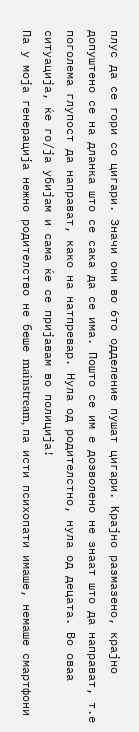плус да се гори со цигари. Значи они во 6то одделение пушат цигари. Крајно размазено, крајно допуштено се на дланка што се сака да се има. Пошто се им е дозволено не знаат што да направат, т.е поголема глупост да направат, како на натпревар. Нула од родителстно, нула од децата. Во оваа ситуација, ќе го/ја убијам и сама ќе се пријавам во полиција!
Па у моја генерација нежно родителство не беше mainstream, па исти психопати имаше, немаше смартфони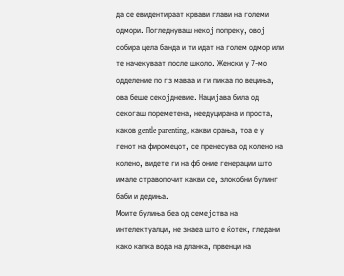да се евидентираат крвави глави на големи одмори. Погледнуваш некој попреку, овој собира цела банда и ти идат на голем одмор или те начекуваат после школо. Женски у 7-мо одделение по гз маваа и ги пикаа по вециња, ова беше секојдневие. Нацијава била од секогаш пореметена, неедуцирана и проста, каков gentle parenting, какви срања, тоа е у генот на фиромецот, се пренесува од колено на колено, видете ги на фб оние генерации што имале стравопочит какви се, злокобни булинг баби и дедиња.
Моите булиња беа од семејства на интелектуалци, не знаеа што е ќотек, гледани како капка вода на дланка, првенци на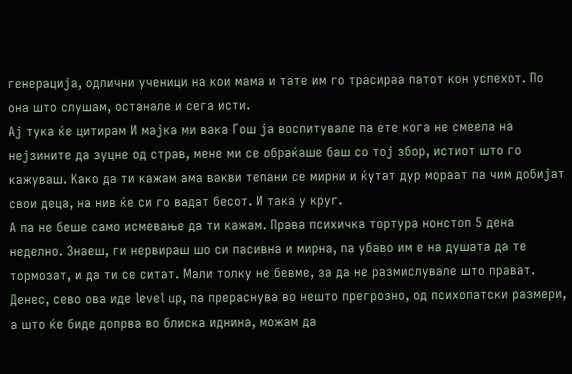генерација, одлични ученици на кои мама и тате им го трасираа патот кон успехот. По она што слушам, останале и сега исти.
Ај тука ќе цитирам И мајка ми вака Гош ја воспитувале па ете кога не смеела на нејзините да зуцне од страв, мене ми се обраќаше баш со тој збор, истиот што го кажуваш. Како да ти кажам ама вакви тепани се мирни и ќутат дур мораат па чим добијат свои деца, на нив ќе си го вадат бесот. И така у круг.
А па не беше само исмевање да ти кажам. Права психичка тортура нонстоп 5 дена неделно. Знаеш, ги нервираш шо си пасивна и мирна, па убаво им е на душата да те тормозат, и да ти се ситат. Мали толку не бевме, за да не размислувале што прават. Денес, сево ова иде level up, па прераснува во нешто прегрозно, од психопатски размери, а што ќе биде допрва во блиска иднина, можам да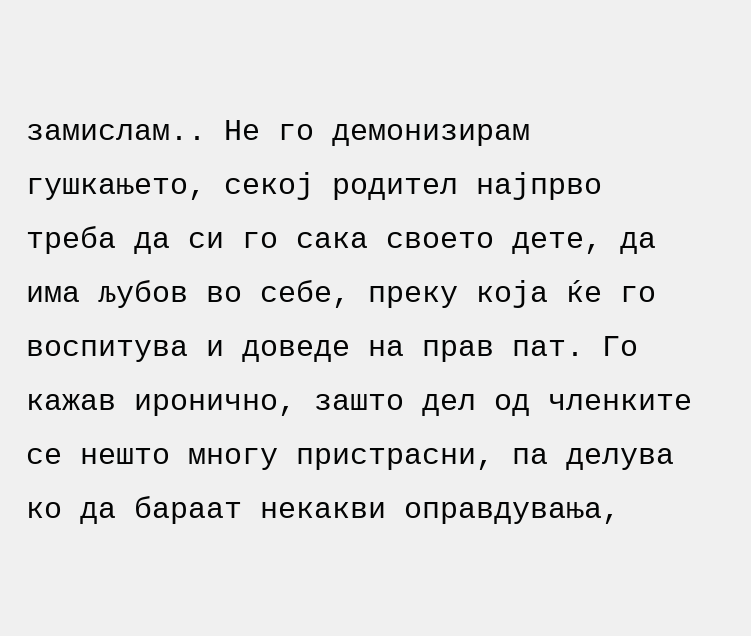замислам.. Не го демонизирам гушкањето, секој родител најпрво треба да си го сака своето дете, да има љубов во себе, преку која ќе го воспитува и доведе на прав пат. Го кажав иронично, зашто дел од членките се нешто многу пристрасни, па делува ко да бараат некакви оправдувања,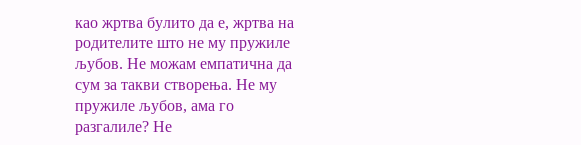као жртва булито да е, жртва на родителите што не му пружиле љубов. Не можам емпатична да сум за такви створења. Не му пружиле љубов, ама го разгалиле? Не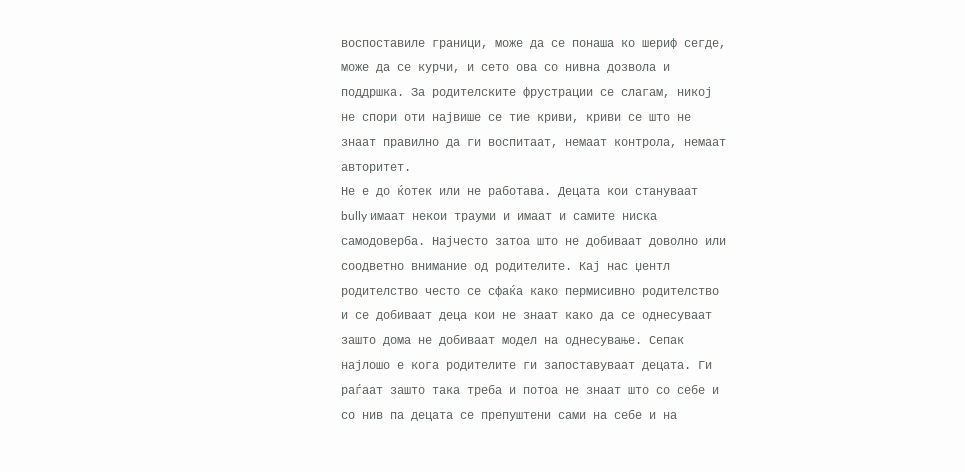воспоставиле граници, може да се понаша ко шериф сегде, може да се курчи, и сето ова со нивна дозвола и поддршка. За родителските фрустрации се слагам, никој не спори оти највише се тие криви, криви се што не знаат правилно да ги воспитаат, немаат контрола, немаат авторитет.
Не е до ќотек или не работава. Децата кои стануваат bully имаат некои трауми и имаат и самите ниска самодоверба. Најчесто затоа што не добиваат доволно или соодветно внимание од родителите. Кај нас џентл родителство често се сфаќа како пермисивно родителство и се добиваат деца кои не знаат како да се однесуваат зашто дома не добиваат модел на однесување. Сепак најлошо е кога родителите ги запоставуваат децата. Ги раѓаат зашто така треба и потоа не знаат што со себе и со нив па децата се препуштени сами на себе и на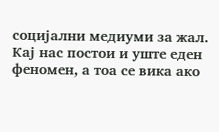социјални медиуми за жал. Кај нас постои и уште еден феномен, а тоа се вика ако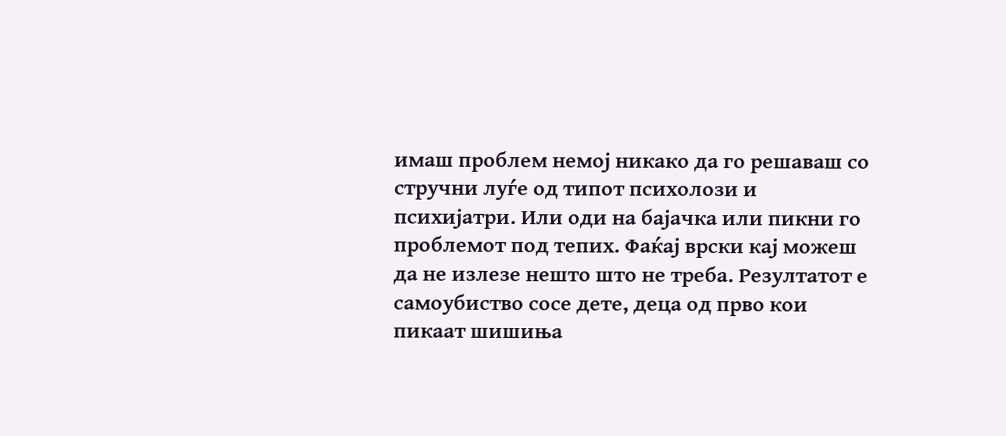имаш проблем немој никако да го решаваш со стручни луѓе од типот психолози и психијатри. Или оди на бајачка или пикни го проблемот под тепих. Фаќај врски кај можеш да не излезе нешто што не треба. Резултатот е самоубиство сосе дете, деца од прво кои пикаат шишиња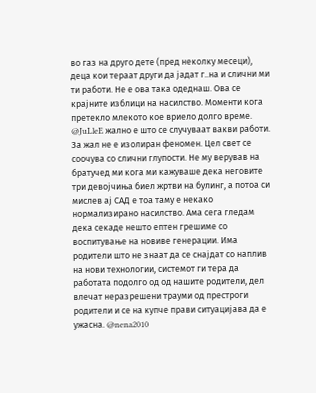во газ на друго дете (пред неколку месеци), деца кои тераат други да јадат г..на и слични ми ти работи. Не е ова така одеднаш. Ова се крајните изблици на насилство. Моменти кога претекло млекото кое вриело долго време. @JuLleE жално е што се случуваат вакви работи. За жал не е изолиран феномен. Цел свет се соочува со слични глупости. Не му верував на братучед ми кога ми кажуваше дека неговите три девојчиња биел жртви на булинг, а потоа си мислев ај САД е тоа таму е некако нормализирано насилство. Ама сега гледам дека секаде нешто ептен грешиме со воспитување на новиве генерации. Има родители што не знаат да се снајдат со наплив на нови технологии, системот ги тера да работата подолго од од нашите родители, дел влечат неразрешени трауми од престроги родители и се на купче прави ситуацијава да е ужасна. @nena2010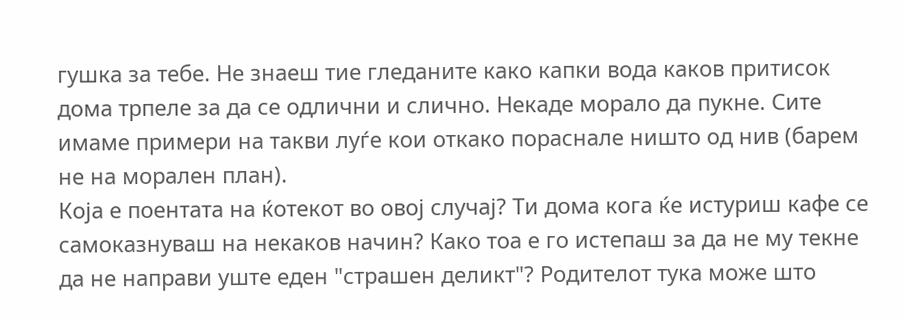гушка за тебе. Не знаеш тие гледаните како капки вода каков притисок дома трпеле за да се одлични и слично. Некаде морало да пукне. Сите имаме примери на такви луѓе кои откако пораснале ништо од нив (барем не на морален план).
Која е поентата на ќотекот во овој случај? Ти дома кога ќе истуриш кафе се самоказнуваш на некаков начин? Како тоа е го истепаш за да не му текне да не направи уште еден "страшен деликт"? Родителот тука може што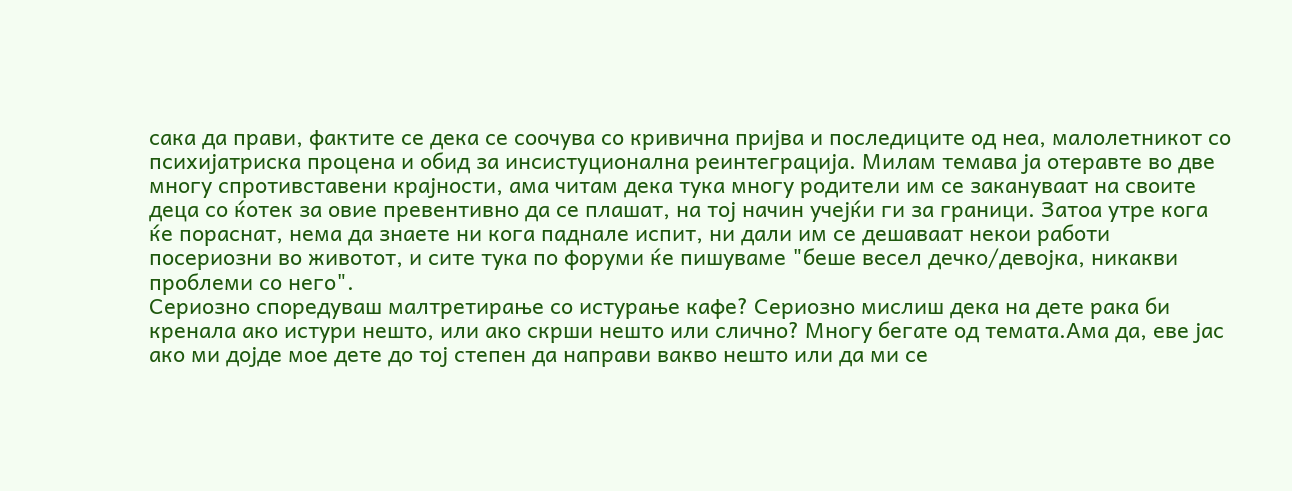сака да прави, фактите се дека се соочува со кривична пријва и последиците од неа, малолетникот со психијатриска процена и обид за инсистуционална реинтеграција. Милам темава ја отеравте во две многу спротивставени крајности, ама читам дека тука многу родители им се закануваат на своите деца со ќотек за овие превентивно да се плашат, на тој начин учејќи ги за граници. Затоа утре кога ќе пораснат, нема да знаете ни кога паднале испит, ни дали им се дешаваат некои работи посериозни во животот, и сите тука по форуми ќе пишуваме "беше весел дечко/девојка, никакви проблеми со него".
Сериозно споредуваш малтретирање со истурање кафе? Сериозно мислиш дека на дете рака би кренала ако истури нешто, или ако скрши нешто или слично? Многу бегате од темата.Ама да, еве јас ако ми дојде мое дете до тој степен да направи вакво нешто или да ми се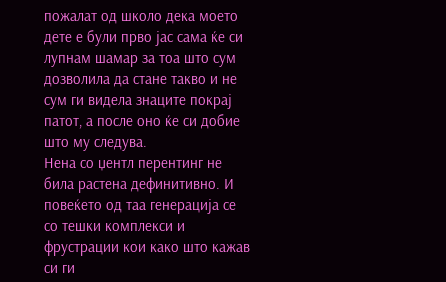пожалат од школо дека моето дете е були прво јас сама ќе си лупнам шамар за тоа што сум дозволила да стане такво и не сум ги видела знаците покрај патот, а после оно ќе си добие што му следува.
Нена со џентл перентинг не била растена дефинитивно. И повеќето од таа генерација се со тешки комплекси и фрустрации кои како што кажав си ги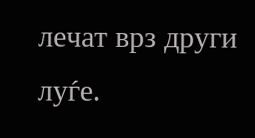лечат врз други луѓе.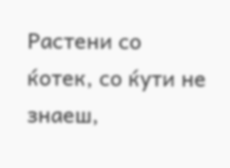Растени со ќотек, со ќути не знаеш,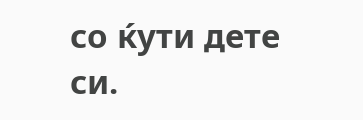со ќути дете си.